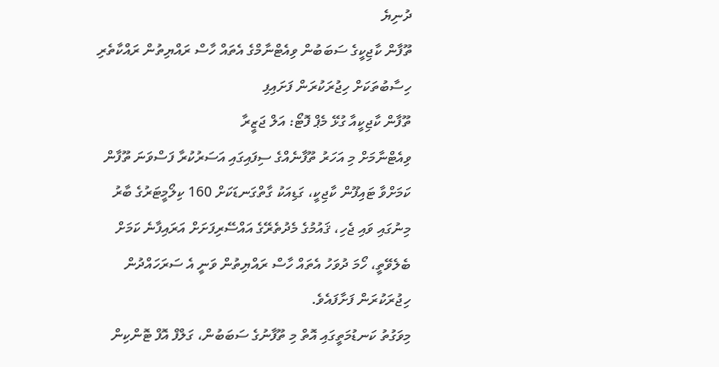ދުނިޔެ
ތޫފާން ކާޖިކީގެ ސަބަބުން ވިއެޓްނާމްގެ އެތައް ހާސް ރައްޔިތުން ރައްކާތެރި ހިސާބުތަކަށް ހިޖުރަކުރަން ފަށައިފި
ތޫފާން ކާޖިކީއާ ގުޅޭ މެޕް ފޮޓޯ: އަލް ޖަޒީރާ
ވިއެޓްނާމަށް މި އަހަރު ތޫފާނެއްގެ ސިފައިގައި އަސަރުކުރާ ފަސްވަނަ ތޫފާން ކަމަށްވާ ޓައިފޫން ކާޖިކީ، ގަޑިއަކު ގާތްގަނޑަކަށް 160 ކިލޯމީޓަރުގެ ބާރު މިނުގައި ވައި ޖެހި، ޤައުމުގެ މެދުތެރޭގެ އައްސޭރިފަށަށް އަރައިފާނެ ކަމަށް ބެލެވޭތީ، ހޯމަ ދުވަހު އެތައް ހާސް ރައްޔިތުން ވަނީ އެ ސަރަހައްދުން ހިޖުރަކުރަން ފަށާފައެވެ.
މިވަގުތު ކަނޑުމަތީގައި އޮތް މި ތޫފާނުގެ ސަބަބުން، ގަލްފް އޮފް ޓޮންކިން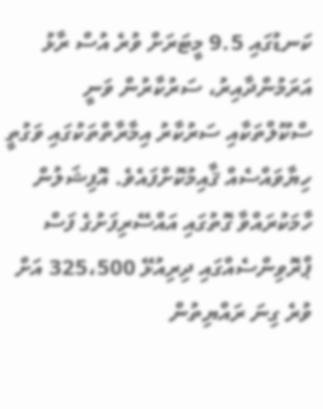ކަނޑުގައި 9.5 މީޓަރަށް ވުރެ އުސް ރާޅު އަރަމުންދާއިރު، ސަރުކާރުން ވަނީ ސްކޫލްތަކާއި ސަރުކާރު އިމާރާތްތަކުގައި ވަގުތީ ހިޔާވައްސެއް ޤާއިމުކޮށްފައެވެ. އޮފިޝަލުން ހާމަކުރައްވާ ގޮތުގައި އައްސޭރިފަށުގެ ފަސް ޕްރޮވިންސެއްގައި ދިރިއުޅޭ 325،500 އަށް ވުރެ ގިނަ ރައްޔިތުން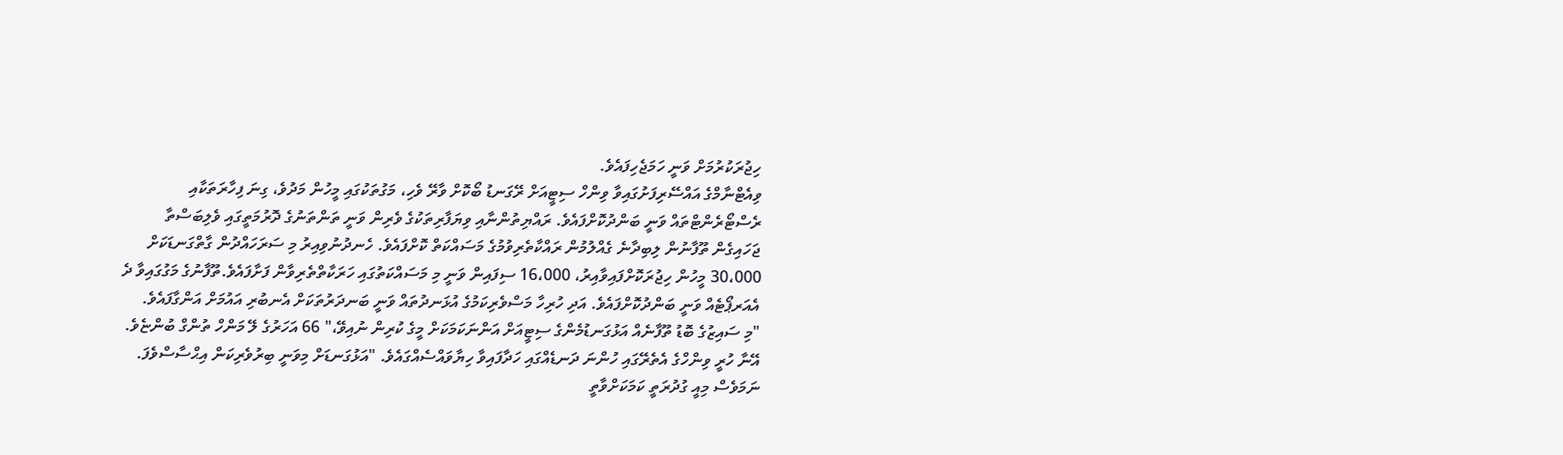ހިޖުރަކުރުމަށް ވަނީ ހަމަޖެހިފައެވެ.
ވިއެޓްނާމްގެ އައްސޭރިފަށުގައިވާ ވިންހް ސިޓީއަށް ރޭގަނޑު ބޯކޮށް ވާރޭ ވެހި، މަގުތަކުގައި މީހުން މަދުވެ، ގިނަ ފިހާރަތަކާއި ރެސްޓޯރެންޓްތައް ވަނީ ބަންދުކޮށްފައެވެ. ރައްޔިތުންނާއި ވިޔަފާރިތަކުގެ ވެރިން ވަނީ ތަންތަނުގެ ދޮރުމަތީގައި ވެލިބަސްތާ ޖަހައިގެން ތޫފާނުން ލިބިދާނެ ގެއްލުމުން ރައްކާތެރިވުމުގެ މަސައްކަތް ކޮށްފައެވެ. ހެނދުނުވިއިރު މި ސަރަހައްދުން ގާތްގަނޑަކަށް 30،000 މީހުން ހިޖުރަކޮށްފައިވާއިރު، 16،000 ސިފައިން ވަނީ މި މަސައްކަތުގައި ހަރަކާތްތެރިވާން ފަށާފައެވެ.ތޫފާނުގެ މަގުގައިވާ ދެ އެއަރޕޯޓެއް ވަނީ ބަންދުކޮށްފައެވެ. އަދި ހުރިހާ މަސްވެރިކަމުގެ އުޅަނދުތައް ވަނީ ބަނދަރުތަކަށް އެނބުރި އައުމަށް އަންގާފައެވެ.
"މި ސައިޒުގެ ބޮޑު ތޫފާނެއް އަޅުގަނޑުމެންގެ ސިޓީއަށް އަންނަކަމަކަށް މީގެ ކުރިން ނުއިވޭ،" 66 އަހަރުގެ ލޭ މަންހް ތުންގް ބުންޏެވެ. އޭނާ ހުރީ ވިންހްގެ އެތެރޭގައި ހުންނަ ދަނޑެއްގައި ހަދާފައިވާ ހިޔާވައްސެއްގައެވެ. "އަޅުގަނޑަށް މިވަނީ ބިރުވެރިކަން އިޙްސާސްވެފަ. ނަމަވެސް މިއީ ގުދުރަތީ ކަމަކަށްވާތީ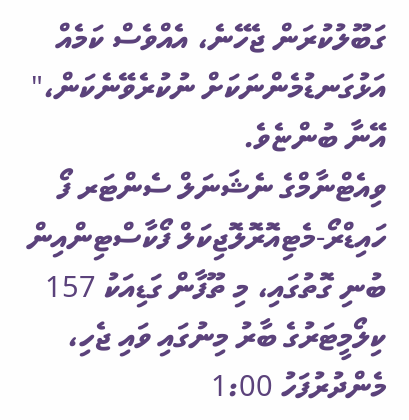ގަބޫލުކުރަން ޖެހޭނެ، އެއްވެސް ކަމެއް އަޅުގަނޑުމެންނަކަށް ނުކުރެވޭނެކަން،" އޭނާ ބުންޏެވެ.
ވިއެޓްނާމްގެ ނެޝަނަލް ސެންޓަރ ފޯ ހައިޑްރޯ-މެޓިއޮރޮލޮޖިކަލް ފޯކާސްޓިންއިން ބުނި ގޮތުގައި، މި ތޫފާން ގަޑިއަކު 157 ކިލޯމީޓަރުގެ ބާރު މިނުގައި ވައި ޖެހި، މެންދުރުފަހު 1:00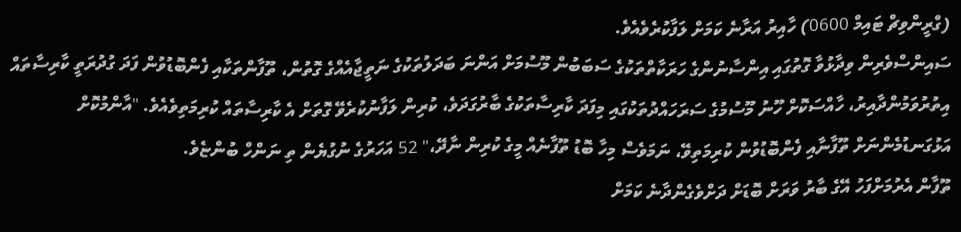(ގްރީންވިޗް ޓައިމް 0600) ހާއިރު އަރާނެ ކަމަށް ލަފާކުރެވެއެވެ.
ސައިންސްވެރިން ވިދާޅުވާ ގޮތުގައި އިންސާނުންގެ ހަރަކާތްތަކުގެ ސަބަބުން މޫސުމަށް އަންނަ ބަދަލުތަކުގެ ނަތީޖާއެއްގެ ގޮތުން، ތޫފާންތަކާއި ފެންބޮޑުވުން ފަދަ ގުދުރަތީ ކާރިސާތައް އިތުރުވަމުންދާއިރު، ހާއްސަކޮށް ހޫނު މޫސުމުގެ ސަރަހައްދުތަކުގައި މިފަދަ ކާރިސާތަކުގެ ބާރުގަދަވެ، ކުރިން ލަފާނުކުރެވޭ ގޮތަށް އެ ކާރިސާތައް ކުރިމަތިވެއެވެ. "އާންމުކޮށް އަޅުގަނޑުމެންނަށް ތޫފާނާއި ފެންބޮޑުވުން ކުރިމަތިވޭ، ނަމަވެސް މިހާ ބޮޑު ތޫފާނެއް މީގެ ކުރިން ނާދޭ،" 52 އަހަރުގެ ނުގުޔެން ތި ނަންހް ބުންޏެވެ.
ތޫފާން އެރުމަށްފަހު އޭގެ ބާރު ވަރަށް ބޮޑަށް ދަށްވެގެންދާނެ ކަމަށް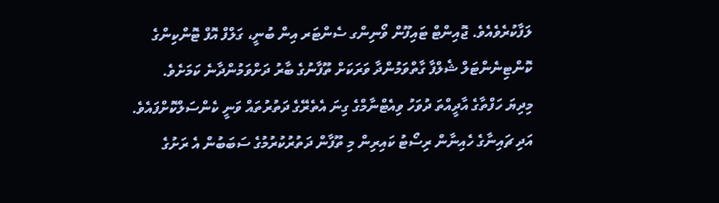ލަފާކުރެވެއެވެ. ޖޮއިންޓް ޓައިފޫން ވޯނިންގ ސެންޓަރ އިން ބުނީ، ގަލްފް އޮފް ޓޮންކިންގެ ކޮންޓިނެންޓަލް ޝެލްފާ ގާތްވަމުންދާ ވަރަކަށް ތޫފާނުގެ ބާރު ދަށްވަމުންދާނެ ކަމަށެވެ.
މިދިޔަ ހަފްތާގެ އާދީއްތަ ދުވަހު ވިއެޓްނާމްގެ ގިނަ އެތެރޭގެ ދަތުރުތައް ވަނީ ކެންސަލްކޮށްފައެވެ. އަދި ޗައިނާގެ ހެއިނާން ރިސޯޓު ކައިރިން މި ތޫފާން ދަތުރުކުރުމުގެ ސަބަބުން އެ ރަށުގެ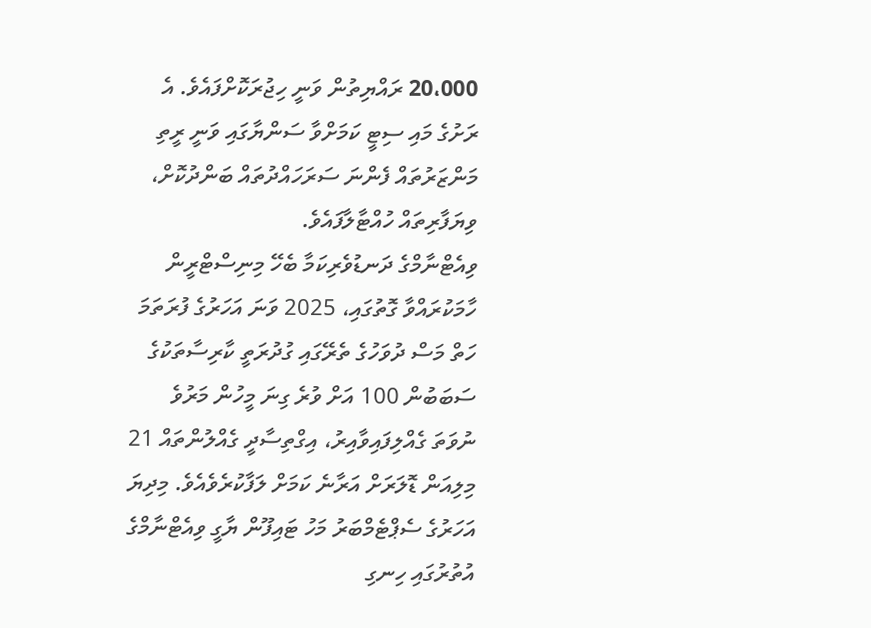20،000 ރައްޔިތުން ވަނީ ހިޖުރަކޮށްފައެވެ. އެ ރަށުގެ މައި ސިޓީ ކަމަށްވާ ސަންޔާގައި ވަނީ ރީތި މަންޒަރުތައް ފެންނަ ސަރަހައްދުތައް ބަންދުކޮށް، ވިޔަފާރިތައް ހުއްޓާލާފައެވެ.
ވިއެޓްނާމްގެ ދަނޑުވެރިކަމާ ބެހޭ މިނިސްޓްރީން ހާމަކުރައްވާ ގޮތުގައި، 2025 ވަނަ އަހަރުގެ ފުރަތަމަ ހަތް މަސް ދުވަހުގެ ތެރޭގައި ގުދުރަތީ ކާރިސާތަކުގެ ސަބަބުން 100 އަށް ވުރެ ގިނަ މީހުން މަރުވެ ނުވަތަ ގެއްލިފައިވާއިރު، އިގްތިސާދީ ގެއްލުންތައް 21 މިލިއަން ޑޮލަރަށް އަރާނެ ކަމަށް ލަފާކުރެވެއެވެ. މިދިޔަ އަހަރުގެ ސެޕްޓެމްބަރު މަހު ޓައިފޫން ޔާގީ ވިއެޓްނާމްގެ އުތުރުގައި ހިނގި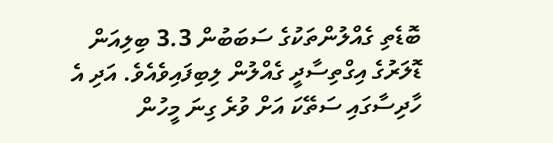ބޮޑެތި ގެއްލުންތަކުގެ ސަބަބުން 3.3 ބިލިއަން ޑޮލަރުގެ އިގްތިސާދީ ގެއްލުން ލިބިފައިވެއެވެ. އަދި އެ ހާދިސާގައި ސަތޭކަ އަށް ވުރެ ގިނަ މީހުން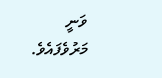ވަނީ މަރުވެފައެވެ.